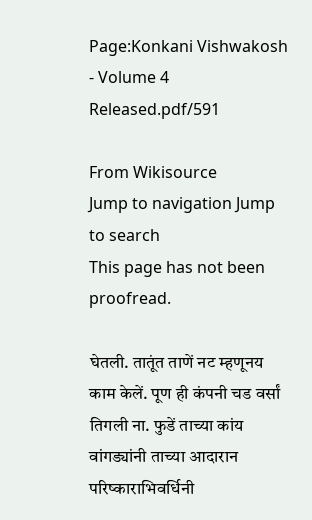Page:Konkani Vishwakosh - Volume 4 Released.pdf/591

From Wikisource
Jump to navigation Jump to search
This page has not been proofread.

घेतली. तातूंत ताणें नट म्हणूनय काम केलें. पूण ही कंपनी चड वर्सां तिगली ना. फुडें ताच्या कांय वांगड्यांनी ताच्या आदारान परिष्काराभिवर्धिनी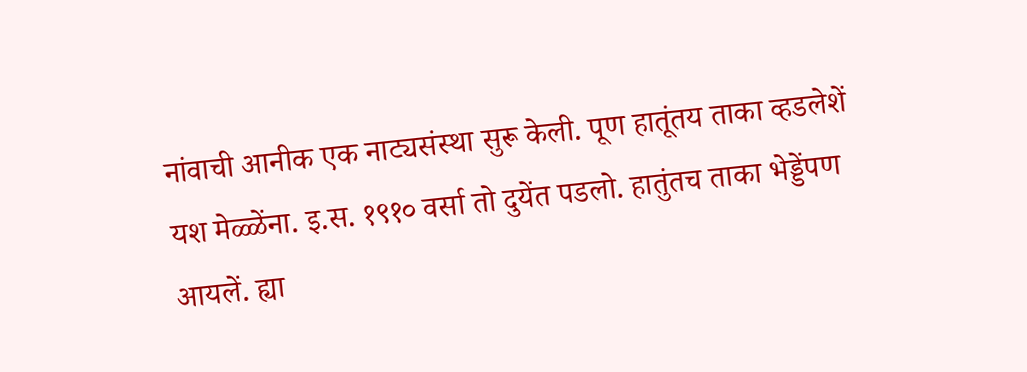नांवाची आनीक एक नाट्यसंस्था सुरू केली. पूण हातूंतय ताका व्हडलेशें यश मेळ्ळेंना. इ.स. १९१० वर्सा तो दुयेंत पडलो. हातुंतच ताका भेड्डेंपण आयलें. ह्या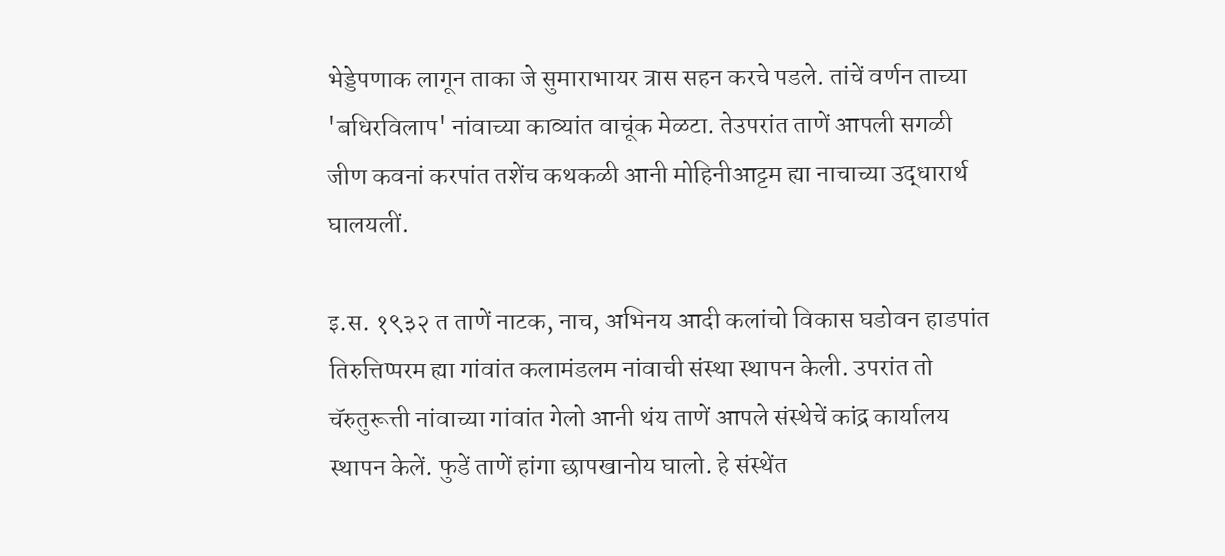भेड्डेपणाक लागून ताका जे सुमाराभायर त्रास सहन करचे पडले. तांचें वर्णन ताच्या 'बधिरविलाप' नांवाच्या काव्यांत वाचूंक मेळटा. तेउपरांत ताणें आपली सगळी जीण कवनां करपांत तशेंच कथकळी आनी मोहिनीआट्टम ह्या नाचाच्या उद्धारार्थ घालयलीं.

इ.स. १९३२ त ताणें नाटक, नाच, अभिनय आदी कलांचो विकास घडोवन हाडपांत तिरुत्तिप्परम ह्या गांवांत कलामंडलम नांवाची संस्था स्थापन केली. उपरांत तो चॅरुतुरूत्ती नांवाच्या गांवांत गेलो आनी थंय ताणें आपले संस्थेचें कांद्र कार्यालय स्थापन केलें. फुडें ताणें हांगा छापखानोय घालो. हे संस्थेंत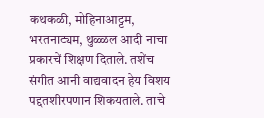कथकळी, मोहिनाआट्टम, भरतनाट्यम, थुळ्ळल आदी नाचा प्रकारचें शिक्षण दिताले. तशेंच संगीत आनी वाद्यवादन हेय विशय पद्दतशीरपणान शिकयताले. ताचे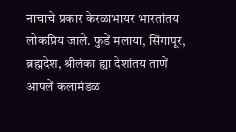नाचाचे प्रकार केरळाभायर भारतांतय लोकप्रिय जाले. फुडें मलाया, सिंगापूर, ब्रह्मदेश, श्रीलंका ह्या देशांतय ताणें आपलें कलामंडळ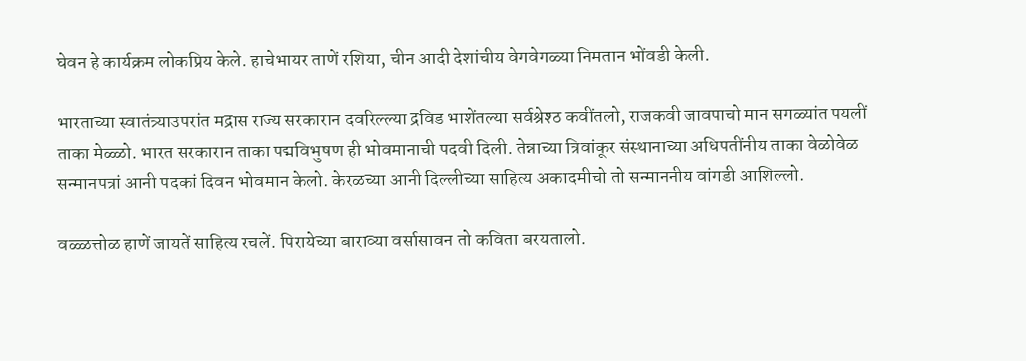घेवन हे कार्यक्रम लोकप्रिय केले. हाचेभायर ताणें रशिया, चीन आदी देशांचीय वेगवेगळ्या निमतान भोंवडी केली.

भारताच्या स्वातंत्र्याउपरांत मद्रास राज्य सरकारान दवरिल्ल्या द्रविड भाशेंतल्या सर्वश्रेश्ठ कवींतलो, राजकवी जावपाचो मान सगळ्यांत पयलीं ताका मेळ्ळो. भारत सरकारान ताका पद्मविभुषण ही भोवमानाची पदवी दिली. तेन्नाच्या त्रिवांकूर संस्थानाच्या अधिपतींनीय ताका वेळोवेळ सन्मानपत्रां आनी पदकां दिवन भोवमान केलो. केरळच्या आनी दिल्लीच्या साहित्य अकादमीचो तो सन्माननीय वांगडी आशिल्लो.

वळ्ळत्तोळ हाणें जायतें साहित्य रचलें. पिरायेच्या बाराव्या वर्सासावन तो कविता बरयतालो.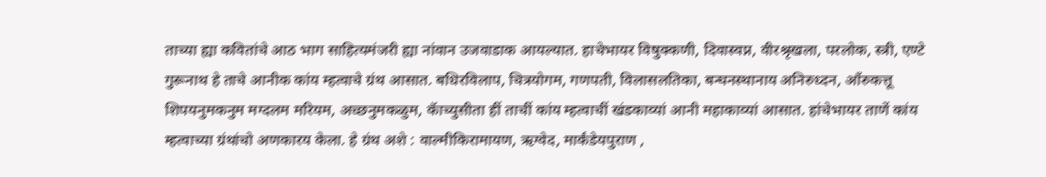ताच्या ह्या कवितांचे आठ भाग साहित्यमंजरी ह्या नांवान उजवाडाक आयल्यात. हाचेभायर विषुक्कणी, दिवास्वप्न, वीरश्रृखला, परलोक, स्त्री, एण्टे गुरूनाथ हे ताचे आनीक कांय म्हत्वाचे ग्रंथ आसात. बधिरविलाप, चित्रयोगम, गणपती, विलासलतिका, बन्घनस्थानाय अनिरुध्दन, आँरुकत्तू शिपयनुमकनुम मग्दलम मरियम, अच्छनुमकळुम, कॅाच्युसीता हीं ताचीं कांय म्हत्वाचीं खंडकाव्यां आनी महाकाव्यां आसात. हांचेभायर ताणें कांय म्हत्वाच्या ग्रंथांचो अणकारय केला. हे ग्रंथ अशे : वाल्मीकिरामायण, ऋग्वेद, मार्कंडेयपुराण ,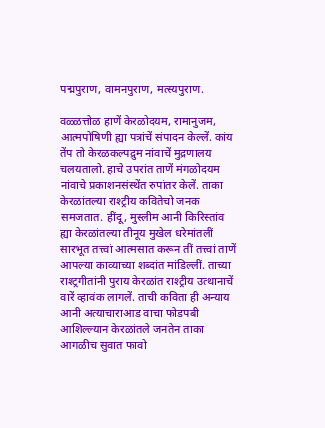पद्मपुराण, वामनपुराण, मत्स्यपुराण.

वळ्ळत्तोळ हाणें केरळोदयम, रामानुजम, आत्मपोषिणी ह्या पत्रांचें संपादन केल्लें. कांय तेंप तो केरळकल्पद्रुम नांवाचें मुद्रणालय चलयतालो. हाचे उपरांत ताणें मंगळोदयम नांवाचे प्रकाशनसंस्थेंत रुपांतर केलें. ताका केरळांतल्या राश्ट्रीय कवितेचो जनक समजतात. हींदू, मुस्लीम आनी किरिस्तांव ह्या केरळांतल्या तीनूय मुखेल धरेमांतलीं सारभूत तत्त्वां आत्मसात करून तीं तत्त्वां ताणें आपल्या काव्याच्या शब्दांत मांडिल्लीं. ताच्या राश्ट्रगीतांनी पुराय केरळांत राश्ट्रीय उत्थानाचें वारें व्हावंक लागलें. ताची कविता ही अन्याय आनी अत्याचाराआड वाचा फोडपबी आशिल्ल्यान केरळांतले जनतेन ताका आगळीच सुवात फावो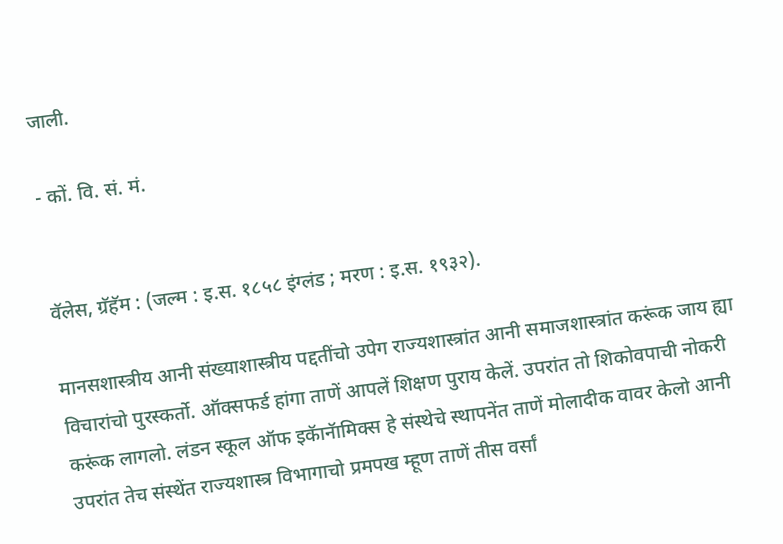जाली.

- कों. वि. सं. मं.


वॅलेस, ग्रॅहॅम : (जल्म : इ.स. १८५८ इंग्लंड ; मरण : इ.स. १९३२).

मानसशास्त्रीय आनी संख्याशास्त्रीय पद्दतींचो उपेग राज्यशास्त्रांत आनी समाजशास्त्रांत करूंक जाय ह्या विचारांचो पुरस्कर्तो. ऑक्सफर्ड हांगा ताणें आपलें शिक्षण पुराय केलें. उपरांत तो शिकोवपाची नोकरी करूंक लागलो. लंडन स्कूल ऑफ इकॅानॅामिक्स हे संस्थेचे स्थापनेंत ताणें मोलादीक वावर केलो आनी उपरांत तेच संस्थेंत राज्यशास्त्र विभागाचो प्रमपख म्हूण ताणें तीस वर्सां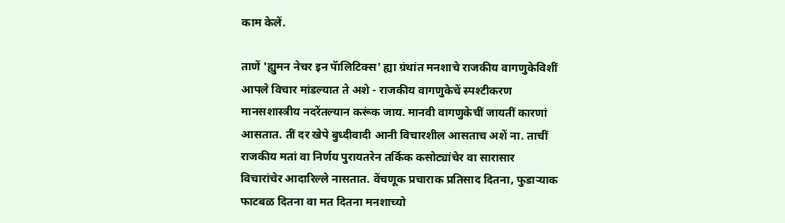काम केलें.

ताणें 'ह्युमन नेचर इन पॅालिटिक्स' ह्या ग्रंथांत मनशाचे राजकीय वागणुकेविशीं आपले विचार मांडल्यात ते अशे - राजकीय वागणुकेचें स्पश्टीकरण मानसशास्त्रीय नदरेंतल्यान करूंक जाय. मानवी वागणुकेचीं जायतीं कारणां आसतात. तीं दर खेपे बुध्दीवादी आनी विचारशील आसताच अशें ना. ताचीं राजकीय मतां वा निर्णय पुरायतरेन तर्किक कसोट्यांचेर वा सारासार विचारांचेर आदारिल्ले नासतात. वेंचणूक प्रचाराक प्रतिसाद दितना, फुडाऱ्याक फाटबळ दितना वा मत दितना मनशाच्यो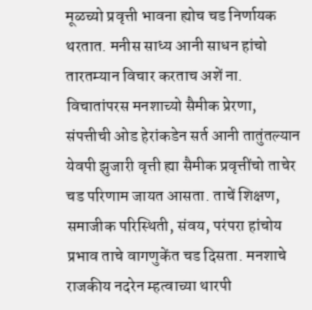मूळच्यो प्रवृत्ती भावना ह्योच चड निर्णायक थरतात. मनीस साध्य आनी साधन हांचो तारतम्यान विचार करताच अशें ना. विचातांपरस मनशाच्यो सैमीक प्रेरणा, संपत्तीची ओड हेरांकडेन सर्त आनी तातुंतल्यान येवपी झुजारी वृत्ती ह्या सैमीक प्रवृत्तींचो ताचेर चड परिणाम जायत आसता. ताचें शिक्षण, समाजीक परिस्थिती, संवय, परंपरा हांचोय प्रभाव ताचे वागणुकेंत चड दिसता. मनशाचे राजकीय नदरेन म्हत्वाच्या थारपी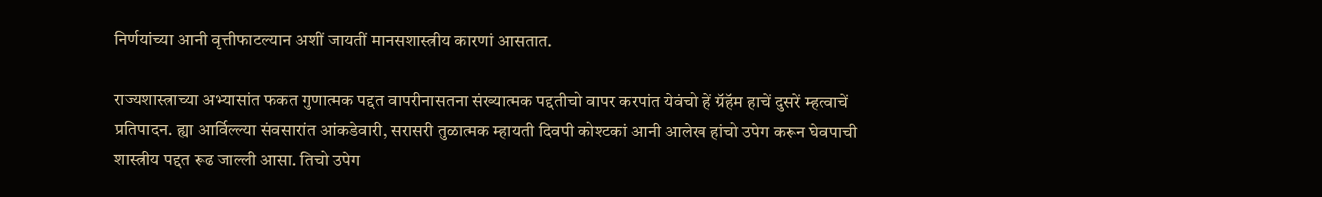निर्णयांच्या आनी वृत्तीफाटल्यान अशीं जायतीं मानसशास्त्रीय कारणां आसतात.

राज्यशास्त्राच्या अभ्यासांत फकत गुणात्मक पद्दत वापरीनासतना संख्यात्मक पद्दतीचो वापर करपांत येवंचो हें ग्रॅहॅम हाचें दुसरें म्हत्वाचें प्रतिपादन. ह्या आर्विल्ल्या संवसारांत आंकडेवारी, सरासरी तुळात्मक म्हायती दिवपी कोश्टकां आनी आलेख हांचो उपेग करून घेवपाची शास्त्रीय पद्दत रूढ जाल्ली आसा. तिचो उपेग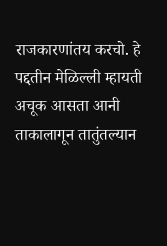राजकारणांतय करचो. हे पद्दतीन मेळिल्ली म्हायती अचूक आसता आनी ताकालागून तातुंतल्यान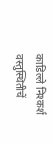काडिल्ले निश्कर्श वस्तुस्थितीचें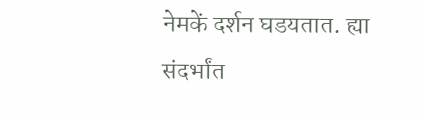नेमकें दर्शन घडयतात. ह्या संदर्भांत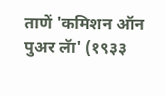ताणें 'कमिशन ऑन पुअर लॅा' (१९३३